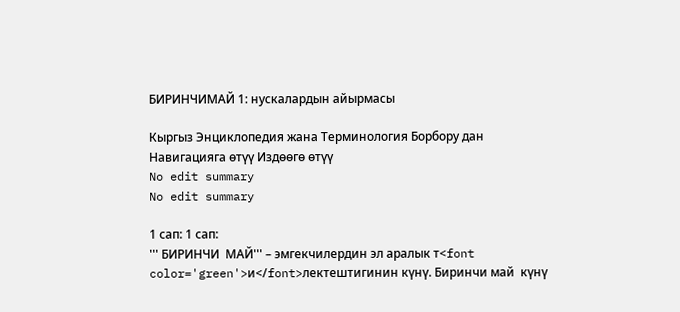БИРИНЧИМАЙ 1: нускалардын айырмасы

Кыргыз Энциклопедия жана Терминология Борбору дан
Навигацияга өтүү Издөөгө өтүү
No edit summary
No edit summary

1 сап: 1 сап:
''' БИРИНЧИ  МАЙ''' – эмгекчилердин эл аралык т<font color='green'>и</font>лектештигинин күнү. Биринчи май  күнү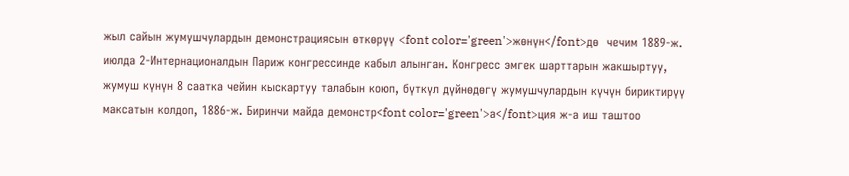жыл сайын жумушчулардын демонстрациясын өткөрүү <font color='green'>жөнүн</font>дө  чечим 1889-ж. июлда 2-Интернационалдын Париж конгрессинде кабыл алынган. Конгресс эмгек шарттарын жакшыртуу, жумуш күнүн 8 саатка чейин кыскартуу талабын коюп, бүткүл дүйнөдөгү жумушчулардын күчүн бириктирүү максатын колдоп, 1886-ж. Биринчи майда демонстр<font color='green'>а</font>ция ж-а иш таштоо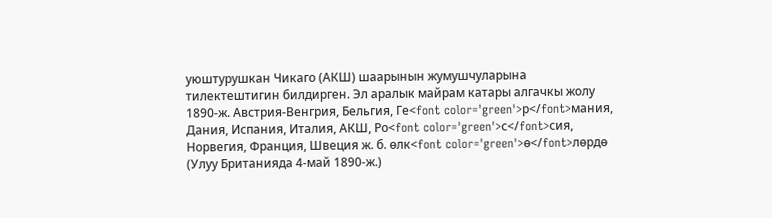уюштурушкан Чикаго (АКШ) шаарынын жумушчуларына тилектештигин билдирген. Эл аралык майрам катары алгачкы жолу 1890-ж. Австрия-Венгрия, Бельгия, Ге<font color='green'>р</font>мания, Дания, Испания, Италия, АКШ, Ро<font color='green'>с</font>сия, Норвегия, Франция, Швеция ж. б. өлк<font color='green'>ө</font>лөрдө (Улуу Британияда 4-май 1890-ж.)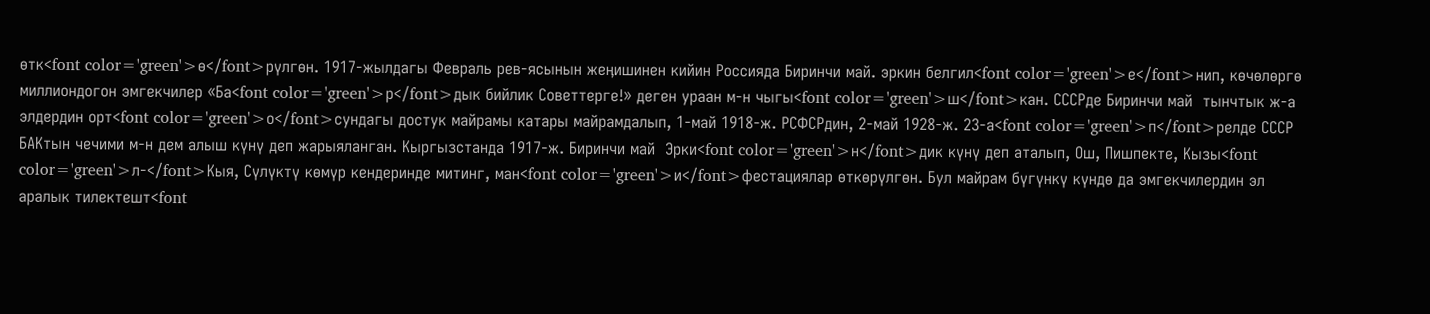өтк<font color='green'>ө</font>рүлгөн. 1917-жылдагы Февраль рев-ясынын жеӊишинен кийин Россияда Биринчи май. эркин белгил<font color='green'>е</font>нип, көчөлөргө миллиондогон эмгекчилер «Ба<font color='green'>р</font>дык бийлик Советтерге!» деген ураан м-н чыгы<font color='green'>ш</font>кан. СССРде Биринчи май  тынчтык ж-а элдердин орт<font color='green'>о</font>сундагы достук майрамы катары майрамдалып, 1-май 1918-ж. РСФСРдин, 2-май 1928-ж. 23-а<font color='green'>п</font>релде СССР БАКтын чечими м-н дем алыш күнү деп жарыяланган. Кыргызстанда 1917-ж. Биринчи май  Эрки<font color='green'>н</font>дик күнү деп аталып, Ош, Пишпекте, Кызы<font color='green'>л-</font>Кыя, Сүлүктү көмүр кендеринде митинг, ман<font color='green'>и</font>фестациялар өткөрүлгөн. Бул майрам бүгүнкү күндө да эмгекчилердин эл аралык тилектешт<font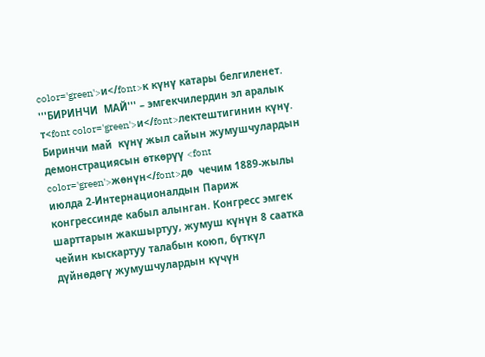color='green'>и</font>к күнү катары белгиленет.
'''БИРИНЧИ  МАЙ''' – эмгекчилердин эл аралык т<font color='green'>и</font>лектештигинин күнү. Биринчи май  күнү жыл сайын жумушчулардын демонстрациясын өткөрүү <font color='green'>жөнүн</font>дө  чечим 1889-жылы июлда 2-Интернационалдын Париж конгрессинде кабыл алынган. Конгресс эмгек шарттарын жакшыртуу, жумуш күнүн 8 саатка чейин кыскартуу талабын коюп, бүткүл дүйнөдөгү жумушчулардын күчүн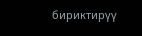бириктирүү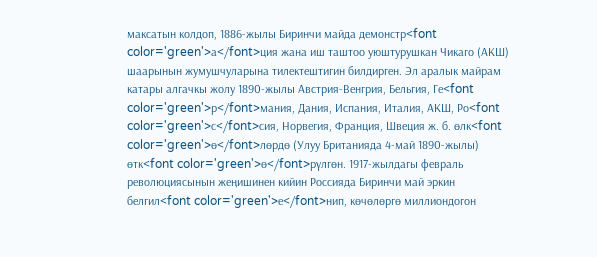максатын колдоп, 1886-жылы Биринчи майда демонстр<font color='green'>а</font>ция жана иш таштоо уюштурушкан Чикаго (АКШ) шаарынын жумушчуларына тилектештигин билдирген. Эл аралык майрам катары алгачкы жолу 1890-жылы Австрия-Венгрия, Бельгия, Ге<font color='green'>р</font>мания, Дания, Испания, Италия, АКШ, Ро<font color='green'>с</font>сия, Норвегия, Франция, Швеция ж. б. өлк<font color='green'>ө</font>лөрдө (Улуу Британияда 4-май 1890-жылы) өтк<font color='green'>ө</font>рүлгөн. 1917-жылдагы февраль революциясынын жеӊишинен кийин Россияда Биринчи май эркин белгил<font color='green'>е</font>нип, көчөлөргө миллиондогон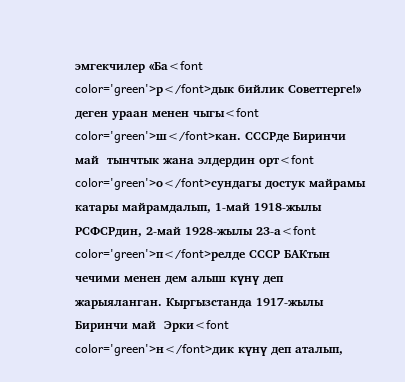эмгекчилер «Ба<font color='green'>р</font>дык бийлик Советтерге!» деген ураан менен чыгы<font color='green'>ш</font>кан. СССРде Биринчи май  тынчтык жана элдердин орт<font color='green'>о</font>сундагы достук майрамы катары майрамдалып, 1-май 1918-жылы РСФСРдин, 2-май 1928-жылы 23-а<font color='green'>п</font>релде СССР БАКтын чечими менен дем алыш күнү деп жарыяланган. Кыргызстанда 1917-жылы Биринчи май  Эрки<font color='green'>н</font>дик күнү деп аталып,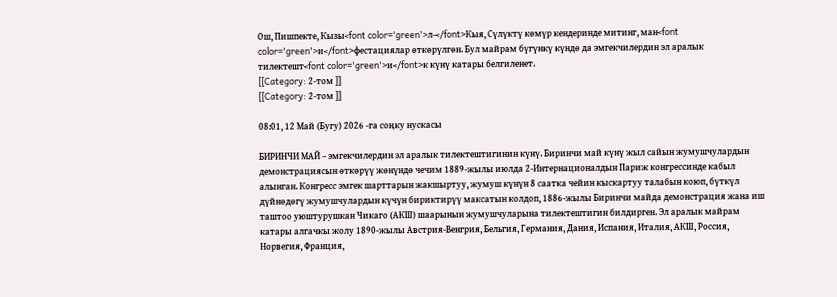Ош, Пишпекте, Кызы<font color='green'>л-</font>Кыя, Сүлүктү көмүр кендеринде митинг, ман<font color='green'>и</font>фестациялар өткөрүлгөн. Бул майрам бүгүнкү күндө да эмгекчилердин эл аралык тилектешт<font color='green'>и</font>к күнү катары белгиленет.
[[Category: 2-том ]]
[[Category: 2-том ]]

08:01, 12 Май (Бугу) 2026 -га соңку нускасы

БИРИНЧИ МАЙ – эмгекчилердин эл аралык тилектештигинин күнү. Биринчи май күнү жыл сайын жумушчулардын демонстрациясын өткөрүү жөнүндө чечим 1889-жылы июлда 2-Интернационалдын Париж конгрессинде кабыл алынган. Конгресс эмгек шарттарын жакшыртуу, жумуш күнүн 8 саатка чейин кыскартуу талабын коюп, бүткүл дүйнөдөгү жумушчулардын күчүн бириктирүү максатын колдоп, 1886-жылы Биринчи майда демонстрация жана иш таштоо уюштурушкан Чикаго (АКШ) шаарынын жумушчуларына тилектештигин билдирген. Эл аралык майрам катары алгачкы жолу 1890-жылы Австрия-Венгрия, Бельгия, Германия, Дания, Испания, Италия, АКШ, Россия, Норвегия, Франция,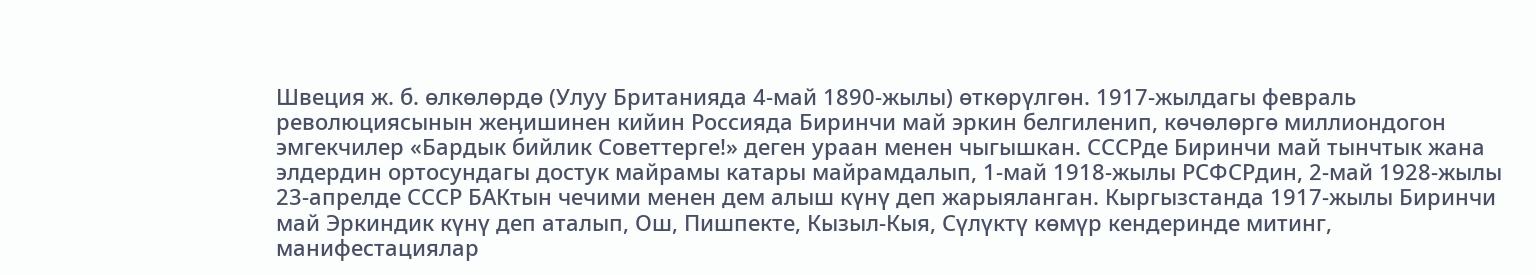Швеция ж. б. өлкөлөрдө (Улуу Британияда 4-май 1890-жылы) өткөрүлгөн. 1917-жылдагы февраль революциясынын жеӊишинен кийин Россияда Биринчи май эркин белгиленип, көчөлөргө миллиондогон эмгекчилер «Бардык бийлик Советтерге!» деген ураан менен чыгышкан. СССРде Биринчи май тынчтык жана элдердин ортосундагы достук майрамы катары майрамдалып, 1-май 1918-жылы РСФСРдин, 2-май 1928-жылы 23-апрелде СССР БАКтын чечими менен дем алыш күнү деп жарыяланган. Кыргызстанда 1917-жылы Биринчи май Эркиндик күнү деп аталып, Ош, Пишпекте, Кызыл-Кыя, Сүлүктү көмүр кендеринде митинг, манифестациялар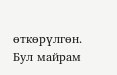өткөрүлгөн. Бул майрам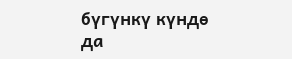бүгүнкү күндө да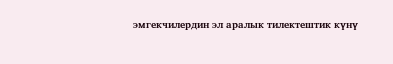эмгекчилердин эл аралык тилектештик күнү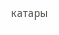катары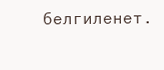белгиленет.